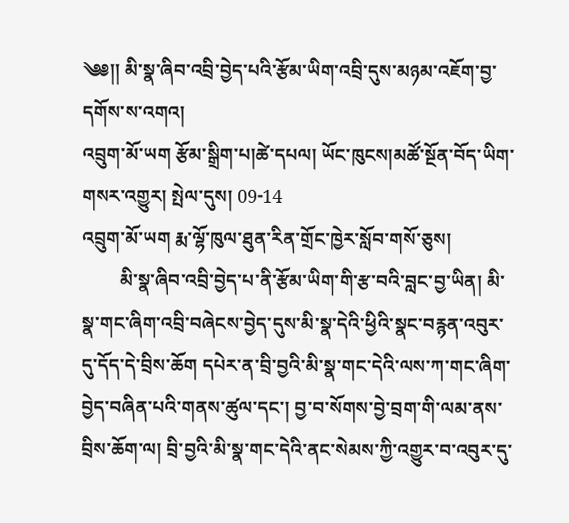༄༅།། མི་སྣ་ཞིབ་འབྲི་བྱེད་པའི་རྩོམ་ཡིག་འབྲི་དུས་མཉམ་འཇོག་བྱ་དགོས་ས་འགའ།
འབྲུག་མོ་ཡག རྩོམ་སྒྲིག་པ།ཚེ་དཔལ། ཡོང་ཁུངས།མཚོ་སྔོན་བོད་ཡིག་གསར་འགྱུར། སྤེལ་དུས། 09-14
འབྲུག་མོ་ཡག རྨ་ལྷོ་ཁུལ་ཐུན་རིན་གྲོང་ཁྱེར་སློབ་གསོ་ཅུས།
        མི་སྣ་ཞིབ་འབྲི་བྱེད་པ་ནི་རྩོམ་ཡིག་གི་རྩ་བའི་བླང་བྱ་ཡིན། མི་སྣ་གང་ཞིག་འབྲི་བཞེངས་བྱེད་དུས་མི་སྣ་དེའི་ཕྱིའི་སྣང་བརྙན་འབུར་དུ་དོད་དེ་བྲིས་ཆོག དཔེར་ན་བྲི་བྱའི་མི་སྣ་གང་དེའི་ལས་ཀ་གང་ཞིག་བྱེད་བཞིན་པའི་གནས་ཚུལ་དང་། བྱ་བ་སོགས་བྱེ་བྲག་གི་ལམ་ནས་བྲིས་ཆོག་ལ། བྲི་བྱའི་མི་སྣ་གང་དེའི་ནང་སེམས་ཀྱི་འགྱུར་བ་འབུར་དུ་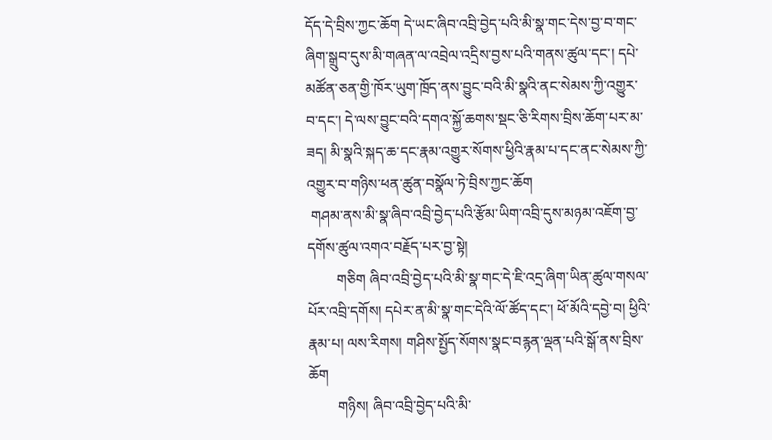དོད་དེ་བྲིས་ཀྱང་ཆོག དེ་ཡང་ཞིབ་འབྲི་བྱེད་པའི་མི་སྣ་གང་དེས་བྱ་བ་གང་ཞིག་སྒྲུབ་དུས་མི་གཞན་ལ་འབྲེལ་འདྲིས་བྱས་པའི་གནས་ཚུལ་དང་། དཔེ་མཚོན་ཅན་གྱི་ཁོར་ཡུག་ཁྲོད་ནས་བྱུང་བའི་མི་སྣའི་ནང་སེམས་ཀྱི་འགྱུར་བ་དང་། དེ་ལས་བྱུང་བའི་དགའ་སྐྱོ་ཆགས་སྡང་ཅི་རིགས་བྲིས་ཆོག་པར་མ་ཟད། མི་སྣའི་སྐད་ཆ་དང་རྣམ་འགྱུར་སོགས་ཕྱིའི་རྣམ་པ་དང་ནང་སེམས་ཀྱི་འགྱུར་བ་གཉིས་ཕན་ཚུན་བསྣོལ་ཏེ་བྲིས་ཀྱང་ཆོག
 གཤམ་ནས་མི་སྣ་ཞིབ་འབྲི་བྱེད་པའི་རྩོམ་ཡིག་འབྲི་དུས་མཉམ་འཇོག་བྱ་དགོས་ཚུལ་འགའ་བརྗོད་པར་བྱ་སྟེ།
        གཅིག ཞིབ་འབྲི་བྱེད་པའི་མི་སྣ་གང་དེ་ཇི་འདྲ་ཞིག་ཡིན་ཚུལ་གསལ་པོར་འབྲི་དགོས། དཔེར་ན་མི་སྣ་གང་དེའི་ལོ་ཚོད་དང་། ཕོ་མོའི་དབྱེ་བ། ཕྱིའི་རྣམ་པ། ལས་རིགས། གཤིས་སྤྱོད་སོགས་སྣང་བརྙན་ལྡན་པའི་སྒོ་ནས་བྲིས་ཆོག
        གཉིས། ཞིབ་འབྲི་བྱེད་པའི་མི་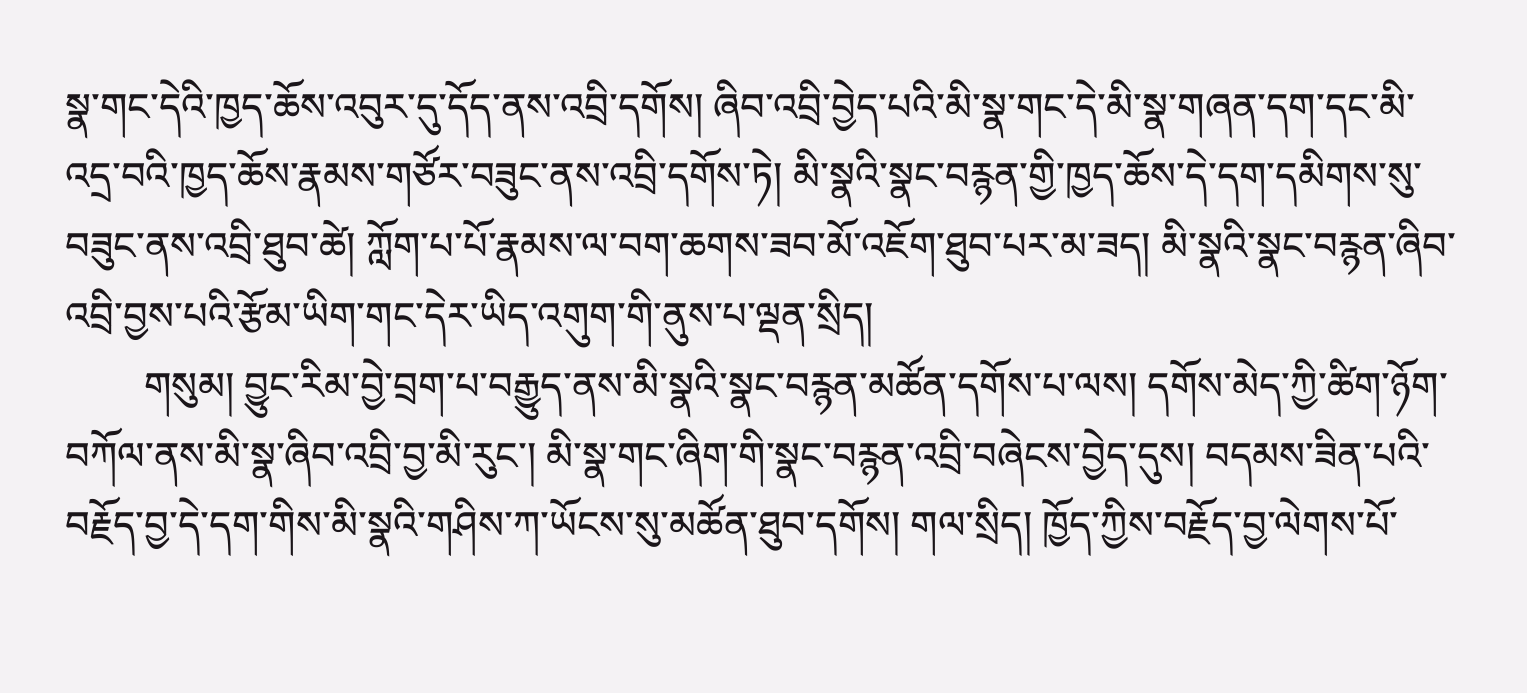སྣ་གང་དེའི་ཁྱད་ཆོས་འབུར་དུ་དོད་ནས་འབྲི་དགོས། ཞིབ་འབྲི་བྱེད་པའི་མི་སྣ་གང་དེ་མི་སྣ་གཞན་དག་དང་མི་འདྲ་བའི་ཁྱད་ཆོས་རྣམས་གཙོར་བཟུང་ནས་འབྲི་དགོས་ཏེ། མི་སྣའི་སྣང་བརྙན་གྱི་ཁྱད་ཆོས་དེ་དག་དམིགས་སུ་བཟུང་ནས་འབྲི་ཐུབ་ཚེ། ཀློག་པ་པོ་རྣམས་ལ་བག་ཆགས་ཟབ་མོ་འཇོག་ཐུབ་པར་མ་ཟད། མི་སྣའི་སྣང་བརྙན་ཞིབ་འབྲི་བྱས་པའི་རྩོམ་ཡིག་གང་དེར་ཡིད་འགུག་གི་ནུས་པ་ལྡན་སྲིད།
        གསུམ། བྱུང་རིམ་བྱེ་བྲག་པ་བརྒྱུད་ནས་མི་སྣའི་སྣང་བརྙན་མཚོན་དགོས་པ་ལས། དགོས་མེད་ཀྱི་ཚིག་ཉོག་བཀོལ་ནས་མི་སྣ་ཞིབ་འབྲི་བྱ་མི་རུང་། མི་སྣ་གང་ཞིག་གི་སྣང་བརྙན་འབྲི་བཞེངས་བྱེད་དུས། བདམས་ཟིན་པའི་བརྗོད་བྱ་དེ་དག་གིས་མི་སྣའི་གཤིས་ཀ་ཡོངས་སུ་མཚོན་ཐུབ་དགོས། གལ་སྲིད། ཁྱོད་ཀྱིས་བརྗོད་བྱ་ལེགས་པོ་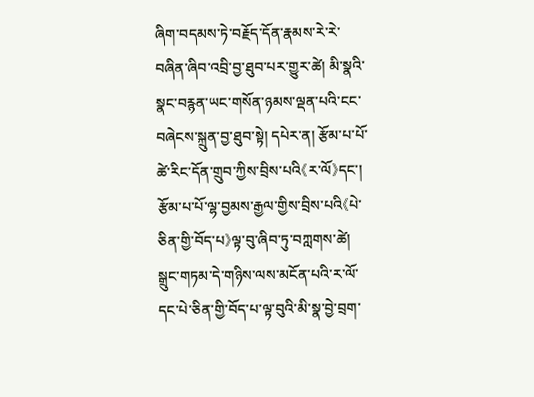ཞིག་བདམས་ཏེ་བརྗོད་དོན་རྣམས་རེ་རེ་བཞིན་ཞིབ་འབྲི་བྱ་ཐུབ་པར་གྱུར་ཚེ། མི་སྣའི་སྣང་བརྙན་ཡང་གསོན་ཉམས་ལྡན་པའི་ངང་བཞེངས་སྐྲུན་བྱ་ཐུབ་སྟེ། དཔེར་ན། རྩོམ་པ་པོ་ཚེ་རིང་དོན་གྲུབ་ཀྱིས་བྲིས་པའི《ར་ལོ》དང་། རྩོམ་པ་པོ་ལྷ་བྱམས་རྒྱལ་གྱིས་བྲིས་པའི《པེ་ཅིན་གྱི་བོད་པ》ལྟ་བུ་ཞིབ་ཏུ་བཀླགས་ཚེ། སྒྲུང་གཏམ་དེ་གཉིས་ལས་མངོན་པའི་ར་ལོ་དང་པེ་ཅིན་གྱི་བོད་པ་ལྟ་བུའི་མི་སྣ་བྱེ་བྲག་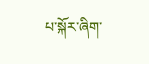པ་སྐོར་ཞིག་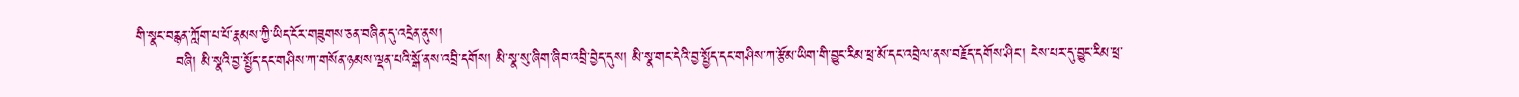གི་སྣང་བརྙན་ཀློག་པ་པོ་རྣམས་ཀྱི་ཡིད་ངོར་གཟུགས་ཅན་བཞིན་དུ་འདྲེན་ནུས།
        བཞི། མི་སྣའི་བྱ་སྤྱོད་དང་གཤིས་ཀ་གསོན་ཉམས་ལྡན་པའི་སྒོ་ནས་འབྲི་དགོས། མི་སྣ་སུ་ཞིག་ཞིབ་འབྲི་བྱེད་དུས། མི་སྣ་གང་དེའི་བྱ་སྤྱོད་དང་གཤིས་ཀ་རྩོམ་ཡིག་གི་བྱུང་རིམ་ཕྲ་མོ་དང་འབྲེལ་ནས་བརྗོད་དགོས་ཤིང་། ངེས་པར་དུ་བྱུང་རིམ་ཕྲ་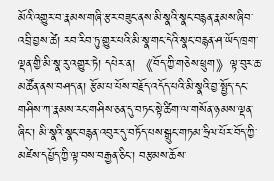མོའི་འགྱུར་བ་རྣམས་གཞི་རྩར་བཟུང་ནས་མི་སྣའི་སྣང་བརྙན་རྣམས་ཞིབ་འབྲི་བྱས་ཚེ། རབ་རིབ་ཏུ་གྱུར་པའི་མི་སྣ་གང་དེའི་སྣང་བརྙན་ཤ་ཡོད་ཁྲག་ལྡན་གྱི་མི་སྣ་རུ་འགྱུར་ཏེ། དཔེར་ན། 《བོད་ཀྱི་གཅེས་ཕྲུག》ལྟ་བུར་ཆ་མཚོན་ནས་བཤད་ན། རྩོམ་པ་པོས་བརྗོད་འདོད་པའི་མི་སྣའི་བྱ་སྤྱོད་དང་གཤིས་ཀ་རྣམས་རང་གཤིས་ཅན་དུ་བཏང་སྟེ་ཚིག་ལ་གསོན་ཉམས་ལྡན་ཞིང་། མི་སྣའི་སྣང་བརྙན་འབུར་དུ་བཏོད་པས་སྒྲུང་གཏམ་ཧྲིལ་པོར་བོད་ཀྱི་མཛེས་དཔྱོད་ཀྱི་ལྟ་བས་བརྒྱན་ཅིང་། བརྩམས་ཆོས་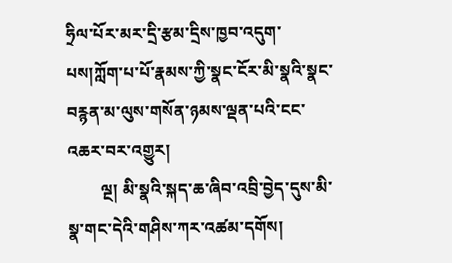ཧྲིལ་པོར་མར་དྲི་རྩམ་དྲིས་ཁྱབ་འདུག་པས།ཀློག་པ་པོ་རྣམས་ཀྱི་སྣང་ངོར་མི་སྣའི་སྣང་བརྙན་མ་ལུས་གསོན་ཉམས་ལྡན་པའི་ངང་འཆར་བར་འགྱུར།
        ལྔ། མི་སྣའི་སྐད་ཆ་ཞིབ་འབྲི་བྱེད་དུས་མི་སྣ་གང་དེའི་གཤིས་ཀར་འཚམ་དགོས།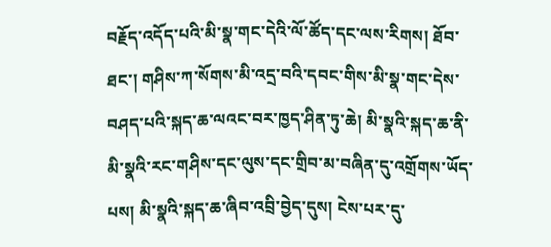བརྗོད་འདོད་པའི་མི་སྣ་གང་དེའི་ལོ་ཚོད་དང་ལས་རིགས། ཐོབ་ཐང་། གཤིས་ཀ་སོགས་མི་འདྲ་བའི་དབང་གིས་མི་སྣ་གང་དེས་བཤད་པའི་སྐད་ཆ་ལའང་བར་ཁྱད་ཤིན་ཏུ་ཆེ། མི་སྣའི་སྐད་ཆ་ནི་མི་སྣའི་རང་གཤིས་དང་ལུས་དང་གྲིབ་མ་བཞིན་དུ་འགྲོགས་ཡོད་པས། མི་སྣའི་སྐད་ཆ་ཞིབ་འབྲི་བྱེད་དུས། ངེས་པར་དུ་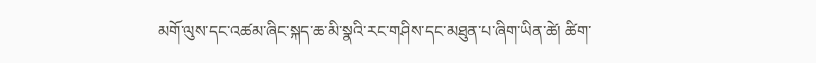མགོ་ལུས་དང་འཚམ་ཞིང་སྐད་ཆ་མི་སྣའི་རང་གཤིས་དང་མཐུན་པ་ཞིག་ཡིན་ཚེ། ཚིག་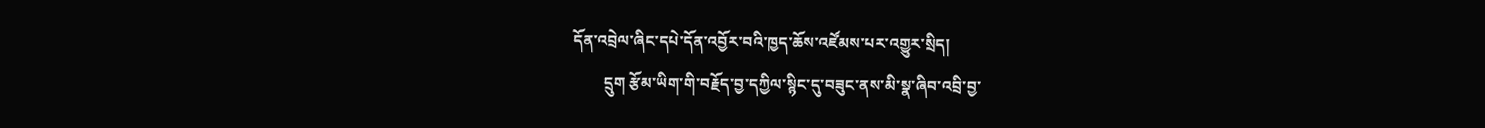དོན་འབྲེལ་ཞིང་དཔེ་དོན་འབྱོར་བའི་ཁྱད་ཆོས་འཛོམས་པར་འགྱུར་སྲིད།
        དྲུག རྩོམ་ཡིག་གི་བརྗོད་བྱ་དཀྱིལ་སྙིང་དུ་བཟུང་ནས་མི་སྣ་ཞིབ་འབྲི་བྱ་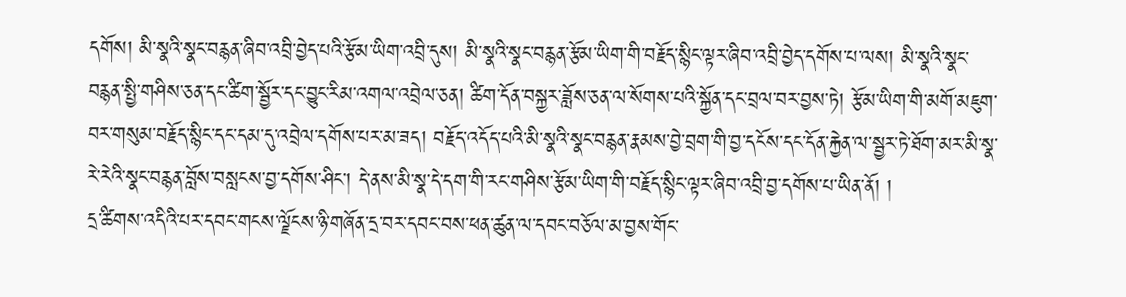དགོས། མི་སྣའི་སྣང་བརྙན་ཞིབ་འབྲི་བྱེད་པའི་རྩོམ་ཡིག་འབྲི་དུས། མི་སྣའི་སྣང་བརྙན་རྩོམ་ཡིག་གི་བརྗོད་སྙིང་ལྟར་ཞིབ་འབྲི་བྱེད་དགོས་པ་ལས། མི་སྣའི་སྣང་བརྙན་སྤྱི་གཤིས་ཅན་དང་ཚིག་སྦྱོར་དང་བྱུང་རིམ་འགལ་འབྲེལ་ཅན། ཚིག་དོན་བསྐྱར་ཟློས་ཅན་ལ་སོགས་པའི་སྐྱོན་དང་བྲལ་བར་བྱས་ཏེ། རྩོམ་ཡིག་གི་མགོ་མཇུག་བར་གསུམ་བརྗོད་སྙིང་དང་དམ་དུ་འབྲེལ་དགོས་པར་མ་ཟད། བརྗོད་འདོད་པའི་མི་སྣའི་སྣང་བརྙན་རྣམས་བྱེ་བྲག་གི་བྱ་དངོས་དང་དོན་རྐྱེན་ལ་སྦྱར་ཏེ་ཐོག་མར་མི་སྣ་རེ་རེའི་སྣང་བརྙན་བློས་བསླངས་བྱ་དགོས་ཤིང་། དེ་ནས་མི་སྣ་དེ་དག་གི་རང་གཤིས་རྩོམ་ཡིག་གི་བརྗོད་སྙིང་ལྟར་ཞིབ་འབྲི་བྱ་དགོས་པ་ཡིན་ནོ། །
དྲ་ཚིགས་འདིའི་པར་དབང་གངས་ལྗོངས་ཉི་གཞོན་དྲ་བར་དབང་བས་ཕན་ཚུན་ལ་དབང་བཅོལ་མ་བྱས་གོང་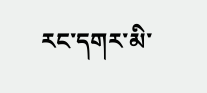རང་དགར་མི་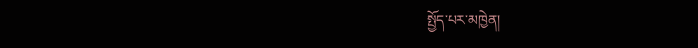སྤྱོད་པར་མཁྱེན།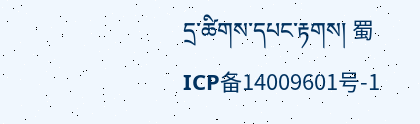དྲ་ཚིགས་དཔང་རྟགས། 蜀ICP备14009601号-1